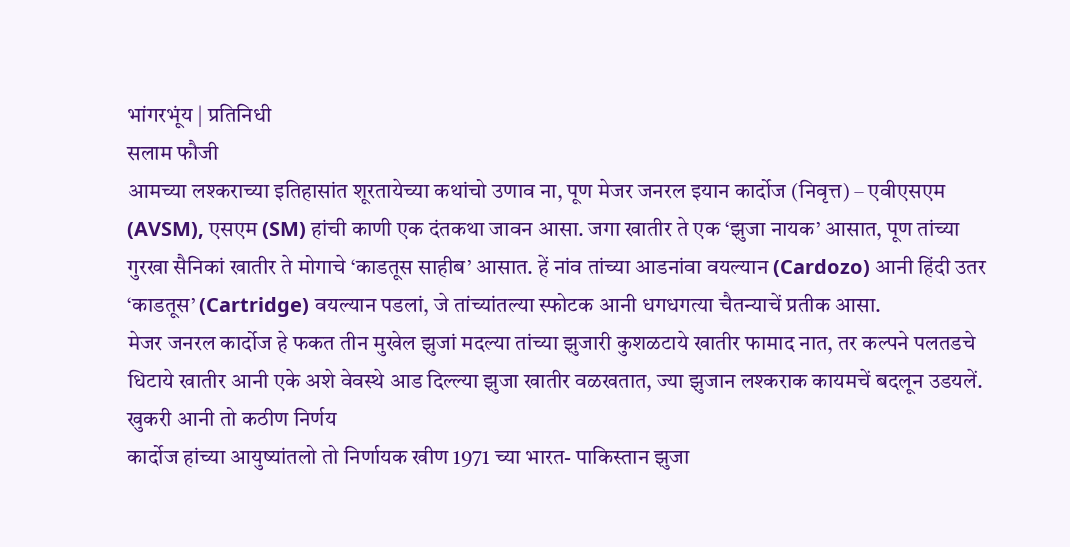भांगरभूंय | प्रतिनिधी
सलाम फौजी
आमच्या लश्कराच्या इतिहासांत शूरतायेच्या कथांचो उणाव ना, पूण मेजर जनरल इयान कार्दोज (निवृत्त) – एवीएसएम (AVSM), एसएम (SM) हांची काणी एक दंतकथा जावन आसा. जगा खातीर ते एक ‘झुजा नायक’ आसात, पूण तांच्या गुरखा सैनिकां खातीर ते मोगाचे ‘काडतूस साहीब’ आसात. हें नांव तांच्या आडनांवा वयल्यान (Cardozo) आनी हिंदी उतर ‘काडतूस’ (Cartridge) वयल्यान पडलां, जे तांच्यांतल्या स्फोटक आनी धगधगत्या चैतन्याचें प्रतीक आसा.
मेजर जनरल कार्दोज हे फकत तीन मुखेल झुजां मदल्या तांच्या झुजारी कुशळटाये खातीर फामाद नात, तर कल्पने पलतडचे धिटाये खातीर आनी एके अशे वेवस्थे आड दिल्ल्या झुजा खातीर वळखतात, ज्या झुजान लश्कराक कायमचें बदलून उडयलें.
खुकरी आनी तो कठीण निर्णय
कार्दोज हांच्या आयुष्यांतलो तो निर्णायक खीण 1971 च्या भारत- पाकिस्तान झुजा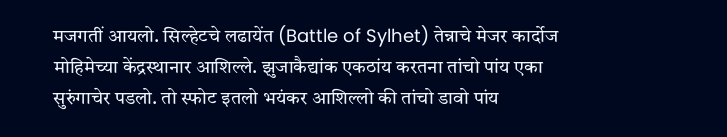मजगतीं आयलो. सिल्हेटचे लढायेंत (Battle of Sylhet) तेन्नाचे मेजर कार्दोज मोहिमेच्या केंद्रस्थानार आशिल्ले. झुजाकैद्यांक एकठांय करतना तांचो पांय एका सुरुंगाचेर पडलो. तो स्फोट इतलो भयंकर आशिल्लो की तांचो डावो पांय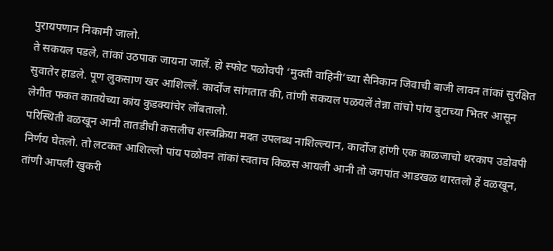पुरायपणान निकामी जालो.
ते सकयल पडले, तांकां उठपाक जायना जालें. हो स्फोट पळोवपी ‘मुक्ती वाहिनी’च्या सैनिकान जिवाची बाजी लावन तांकां सुरक्षित सुवातेर हाडले. पूण लुकसाण खर आशिल्लें. कार्दोज सांगतात की, तांणी सकयल पळयलें तेन्ना तांचो पांय बुटाच्या भितर आसून लेगीत फकत कातयेच्या कांय कुडक्यांचेर लोंबतालो.
परिस्थिती वळखून आनी तातडीची कसलीच शस्त्रक्रिया मदत उपलब्ध नाशिल्ल्यान, कार्दोज हांणी एक काळजाचो थरकाप उडोवपी निर्णय घेतलो. तो लटकत आशिल्लो पांय पळोवन तांकां स्वताच किळस आयली आनी तो जगपांत आडखळ थारतलो हें वळखून, तांणी आपली खुकरी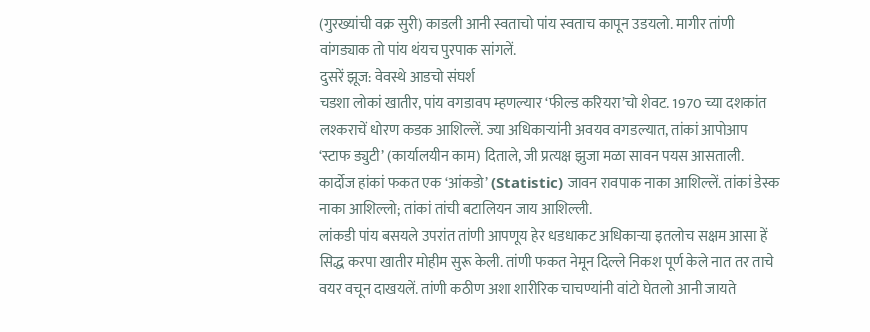(गुरख्यांची वक्र सुरी) काडली आनी स्वताचो पांय स्वताच कापून उडयलो. मागीर तांणी वांगड्याक तो पांय थंयच पुरपाक सांगलें.
दुसरें झूज: वेवस्थे आडचो संघर्श
चडशा लोकां खातीर, पांय वगडावप म्हणल्यार ‘फील्ड करियरा’चो शेवट. 1970 च्या दशकांत लश्कराचें धोरण कडक आशिल्लें. ज्या अधिकाऱ्यांनी अवयव वगडल्यात, तांकां आपोआप ‘स्टाफ ड्युटी’ (कार्यालयीन काम) दिताले, जी प्रत्यक्ष झुजा मळा सावन पयस आसताली.
कार्दोज हांकां फकत एक ‘आंकडो’ (Statistic) जावन रावपाक नाका आशिल्लें. तांकां डेस्क नाका आशिल्लो; तांकां तांची बटालियन जाय आशिल्ली.
लांकडी पांय बसयले उपरांत तांणी आपणूय हेर धडधाकट अधिकाऱ्या इतलोच सक्षम आसा हें सिद्ध करपा खातीर मोहीम सुरू केली. तांणी फकत नेमून दिल्ले निकश पूर्ण केले नात तर ताचे वयर वचून दाखयलें. तांणी कठीण अशा शारीरिक चाचण्यांनी वांटो घेतलो आनी जायते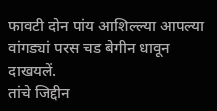फावटी दोन पांय आशिल्ल्या आपल्या वांगड्यां परस चड बेगीन धावून दाखयलें.
तांचे जिद्दीन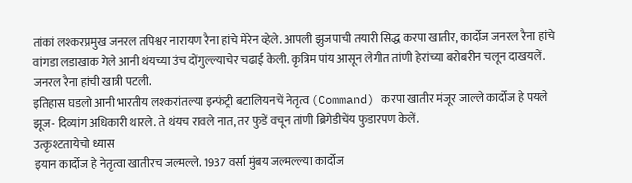तांकां लश्करप्रमुख जनरल तपिश्वर नारायण रैना हांचे मेरेन व्हेले. आपली झुजपाची तयारी सिद्ध करपा खातीर, कार्दोज जनरल रैना हांचे वांगडा लडाखाक गेले आनी थंयच्या उंच दोंगुल्ल्याचेर चढाई केली. कृत्रिम पांय आसून लेगीत तांणी हेरांच्या बरोबरीन चलून दाखयलें. जनरल रैना हांची खात्री पटली.
इतिहास घडलो आनी भारतीय लश्करांतल्या इन्फंट्री बटालियनचें नेतृत्व (Command) करपा खातीर मंजूर जाल्ले कार्दोज हे पयले झूज- दिव्यांग अधिकारी थारले. ते थंयच रावले नात, तर फुडें वचून तांणी ब्रिगेडीचेंय फुडारपण केलें.
उत्कृश्टतायेचो ध्यास
इयान कार्दोज हे नेतृत्वा खातीरच जल्मल्ले. 1937 वर्सा मुंबय जल्मल्ल्या कार्दोज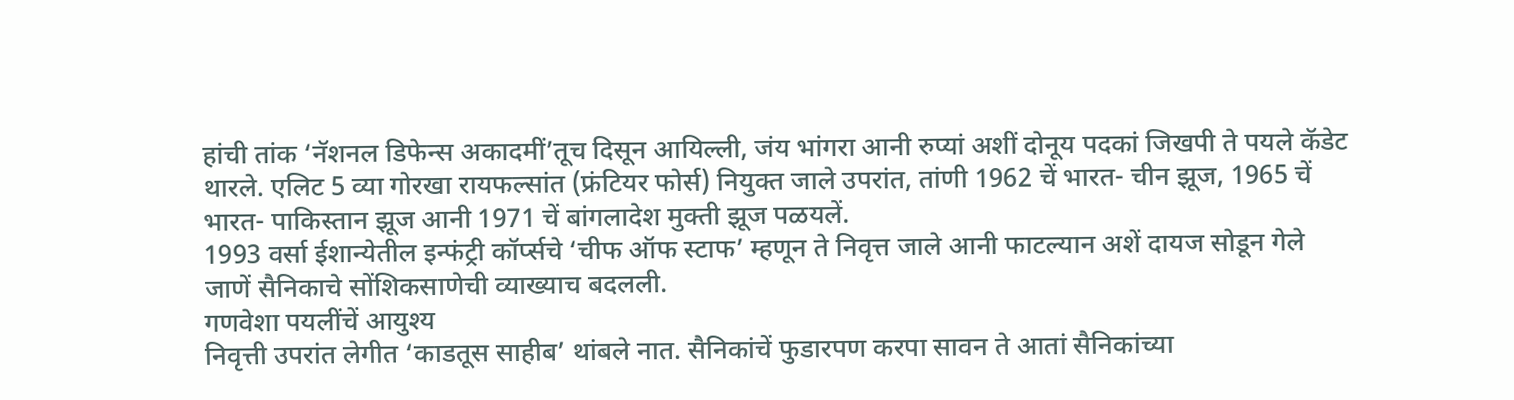हांची तांक ‘नॅशनल डिफेन्स अकादमीं’तूच दिसून आयिल्ली, जंय भांगरा आनी रुप्यां अशीं दोनूय पदकां जिखपी ते पयले कॅडेट थारले. एलिट 5 व्या गोरखा रायफल्सांत (फ्रंटियर फोर्स) नियुक्त जाले उपरांत, तांणी 1962 चें भारत- चीन झूज, 1965 चें भारत- पाकिस्तान झूज आनी 1971 चें बांगलादेश मुक्ती झूज पळयलें.
1993 वर्सा ईशान्येतील इन्फंट्री कॉर्प्सचे ‘चीफ ऑफ स्टाफ’ म्हणून ते निवृत्त जाले आनी फाटल्यान अशें दायज सोडून गेले जाणें सैनिकाचे सोंशिकसाणेची व्याख्याच बदलली.
गणवेशा पयलींचें आयुश्य
निवृत्ती उपरांत लेगीत ‘काडतूस साहीब’ थांबले नात. सैनिकांचें फुडारपण करपा सावन ते आतां सैनिकांच्या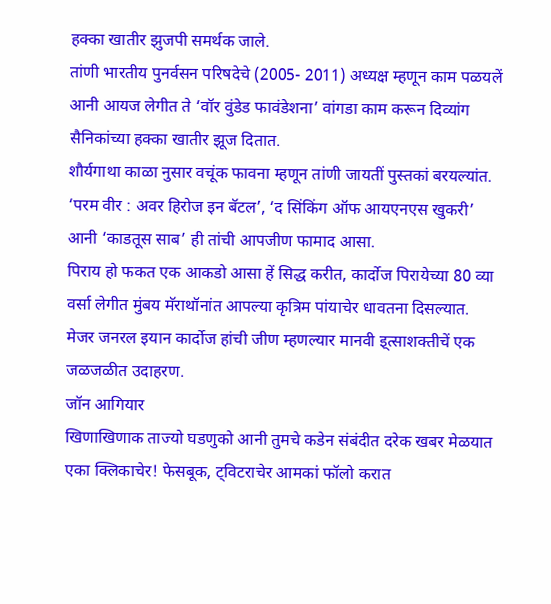हक्का खातीर झुजपी समर्थक जाले.
तांणी भारतीय पुनर्वसन परिषदेचे (2005- 2011) अध्यक्ष म्हणून काम पळयलें आनी आयज लेगीत ते ‘वॉर वुंडेड फावंडेशना’ वांगडा काम करून दिव्यांग सैनिकांच्या हक्का खातीर झूज दितात.
शौर्यगाथा काळा नुसार वचूंक फावना म्हणून तांणी जायतीं पुस्तकां बरयल्यांत. ‘परम वीर : अवर हिरोज इन बॅटल’, ‘द सिंकिंग ऑफ आयएनएस खुकरी’ आनी ‘काडतूस साब’ ही तांची आपजीण फामाद आसा.
पिराय हो फकत एक आकडो आसा हें सिद्ध करीत, कार्दोज पिरायेच्या 80 व्या वर्सा लेगीत मुंबय मॅराथॉनांत आपल्या कृत्रिम पांयाचेर धावतना दिसल्यात.
मेजर जनरल इयान कार्दोज हांची जीण म्हणल्यार मानवी इ्त्साशक्तीचें एक जळजळीत उदाहरण.
जॉन आगियार
खिणाखिणाक ताज्यो घडणुको आनी तुमचे कडेन संबंदीत दरेक खबर मेळयात एका क्लिकाचेर! फेसबूक, ट्विटराचेर आमकां फॉलो करात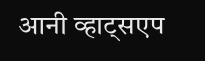आनी व्हाट्सएप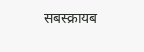सबस्क्रायब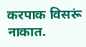करपाक विसरूं नाकात.